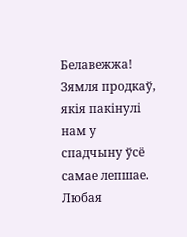Белавежжа! Зямля продкаў, якія пакінулі нам у спадчыну ўсё самае лепшае. Любая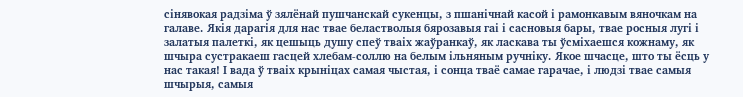сінявокая радзіма ў зялёнай пушчанскай сукенцы, з пшанічнай касой і рамонкавым вяночкам на галаве. Якія дарагія для нас твае беластволыя бярозавыя гаі і сасновыя бары, твае росныя лугі і залатыя палеткі, як цешыць душу спеў тваіх жаўранкаў, як ласкава ты ўсміхаешся кожнаму, як шчыра сустракаеш гасцей хлебам-соллю на белым ільняным ручніку. Якое шчасце, што ты ёсць у нас такая! І вада ў тваіх крыніцах самая чыстая, і сонца тваё самае гарачае, і людзі твае самыя шчырыя, самыя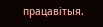працавітыя.